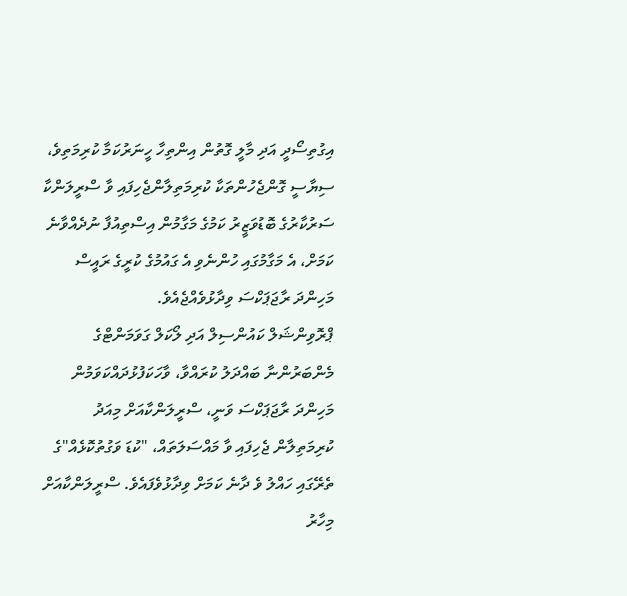އިގުތިސޯދީ އަދި މާލީ ގޮތުން އިންތިހާ ހީނަރުކަމާ ކުރިމަތިވެ، ސިޔާސީ ގޮންޖެހުންތަކާ ކުރިމަތިލާންޖެހިފައި ވާ ސްރީލަންކާ ސަރުކާރުގެ ބޮޑުވަޒީރު ކަމުގެ މަގާމުން އިސްތިއުފާ ނުދެއްވާނެ ކަމަށް، އެ މަގާމުގައި ހުންނެވި އެ ގައުމުގެ ކުރީގެ ރައީސް މަހިންދަ ރާޖަޕަކްސަ ވިދާޅުވެއްޖެއެވެ.
ޕްރޮވިންޝަލް ކައުންސިލް އަދި ލޯކަލް ގަވަމަންޓްގެ މެންބަރުންނާ ބައްދަލު ކުރައްވާ، ވާހަކަފުޅުދައްކަވަމުން މަހިންދަ ރާޖަޕަކްސަ ވަނީ، ސްރީލަންކާއަށް މިއަދު ކުރިމަތިލާން ޖެހިފައި ވާ މައްސަލަތައް، "ކުޑަ ވަގުތުކޮޅެއް"ގެ ތެރޭގައި ހައްލު ވެ ދާނެ ކަމަށް ވިދާޅުވެފައެވެ. ސްރީލަންކާއަށް މިހާރު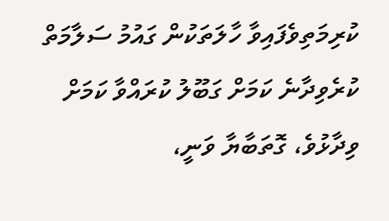ކުރިމަތިވެފައިވާ ހާލަތަކުން ގައުމު ސަލާމަތް ކުރެވިދާނެ ކަމަށް ގަބޫލު ކުރައްވާ ކަމަށް ވިދާޅުވެ، ގޮތަބާޔާ ވަނީ،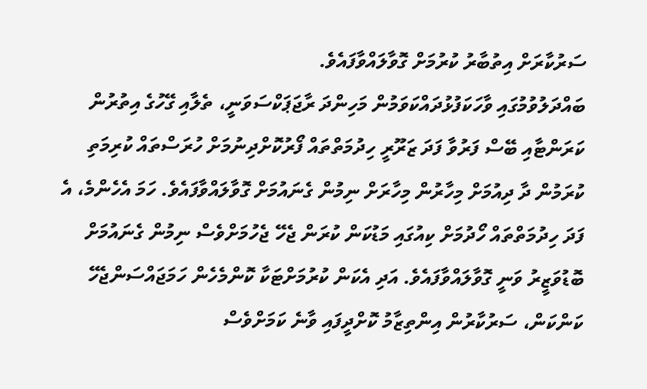ސަރުކާރަށް އިތުބާރު ކުރުމަށް ގޮވާލައްވާފައެވެ.
ބައްދަލުވުމުގައި ވާހަކަފުޅުދައްކަވަމުން މަހިންދަ ރާޖަޕަކްސަވަނީ، ތެލާއި ގޭހުގެ އިތުރުން ކަރަންޓާއި ބޭސް ފަރުވާ ފަދަ ޒަރޫރީ ހިދުމަތްތައް ފޯރުކޮށްދިނުމަށް ހުރަސްތައް ކުރިމަތި ކުރަމުން ދާ ދިއުމަށް މިހާރުން މިހާރަށް ނިމުން ގެނައުމަށް ގޮވާލައްވާފައެވެ. ހަމަ އެހެންމެ، އެ ފަދަ ހިދުމަތްތައް ހޯދުމަށް ކިއުގައި މަޑުކަން ކުރަން ޖެހޭ ޖެހުމަށްވެސް ނިމުން ގެނައުމަށް ބޮޑުވަޒީރު ވަނީ ގޮވާލައްވާފައެވެ. އަދި އެކަން ކުރުމަށްޓަކާ ކޮންމެހެން ހަމަޖައްސަންޖެހޭ ކަންކަން، ސަރުކާރުން އިންތިޒާމު ކޮށްދީފައި ވާނެ ކަމަށްވެސް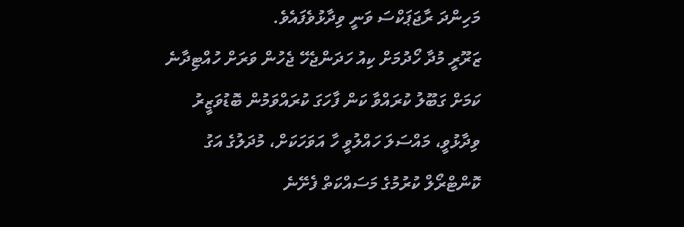މަހިންދަ ރާޖަޕަކްސަ ވަނީ ވިދާޅުވެފައެވެ.
ޒަރޫރީ މުދާ ހޯދުމަށް ކިއު ހަދަންޖެހޭ ޖެހުން ވަރަށް ހުއްޓިދާނެ ކަމަށް ގަބޫލު ކުރައްވާ ކަން ފާހަގަ ކުރައްވަމުން ބޮޑުވަޒީރު ވިދާޅުވީ، މައްސަލަ ހައްލުވީ ހާ އަވަހަކަށް، މުދަލުގެ އަގު ކޮންޓްރޯލް ކުރުމުގެ މަސައްކަތް ފެށޭނެ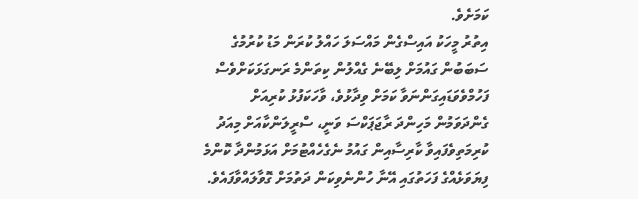ކަމަށެވެ.
އިތުރު މީހަކު އައިސްގެން މައްސަލަ ހައްލު ކުރަން މަޑު ކުރުމުގެ ސަބަބުން ގައުމަށް ލިބޭނެ ގެއްލުން ކިތަންމެ ރަނގަޅަކަށްވެސް ފަހުމްވެވަޑައިގަންނަވާ ކަމަށް ވިދާޅުވެ، ވާހަކަފުޅު ކުރިއަށް ގެންދަވަމުން މަހިންދަ ރާޖަޕަކްސަ ވަނީ، ސްރީލަންކާއަށް މިއަދު ކުރިމަތިވެފައިވާ ކާރިސާއިން ގައުމު ނެގެހެއްޓުމަށް އަޅަމުންދާ ކޮންމެ ފިޔަވަޅެއްގެ ފަހަތުގައި އޭނާ ހުންނެވިކަން ދަތުމަށް ގޮވާލައްވާފައެވެ.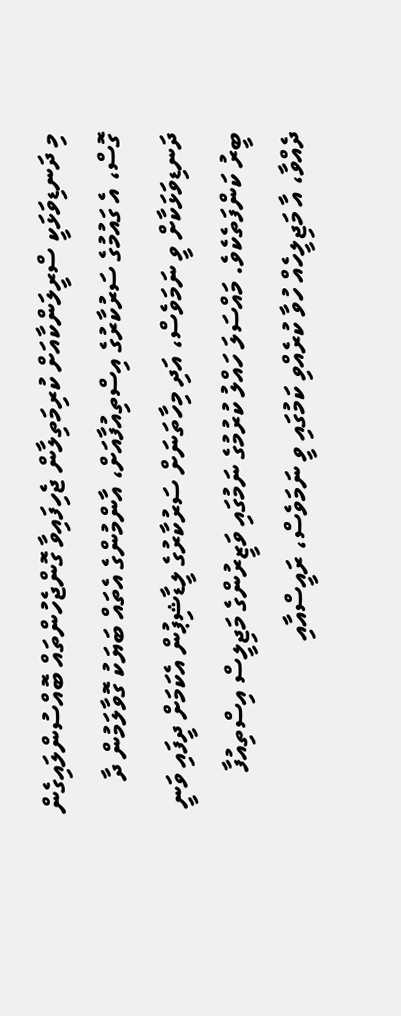މި ދަނޑިވަޅަކީ ސްރީލަންކާއަށް ކުރިމަތިލާން ޖެހިފައިވާ ގޮންޖެހުންތައް ބޮއްސުންލައިގެން ގޮސް، އެ ގައުމުގެ ސަރުކާރުގެ އިސްތިއުފާއަށް، އާންމުންގެ އެތައް ބަޔަކު ގޮވާލަމުން ދާ ދަނޑިވަޅަކާށް ވީ ނަމަވެސް، އަދި މިހާތަނަށް ސަރުކާރުގެ ލީޑާޝިޕުން އެކަމަށް ދީފައި ވަނީ ބީރު ކަންފަތެކެވެ. މައްސަލަ ހައްލު ކުރުމުގެ ނަމުގައި ވަޒީރުންގެ މަޖިލީސް އިސްތިއުފާ ދެއްވާ، އާ މަޖިލީހެއް ހުވާ ކުރެއްވި ކަމުގައި ވީ ނަމަވެސް، ރައީސްއާއި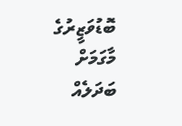ބޮޑުވަޒީރުގެ މާގަމަށް ބަދަލެއް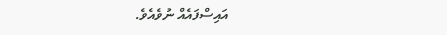އައިސްފައެއް ނުވެއެވެ.